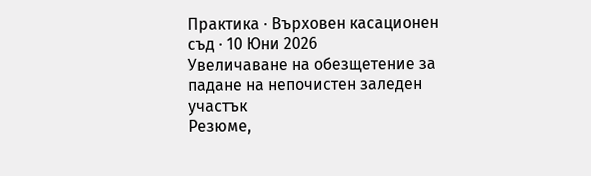Практика · Върховен касационен съд · 10 Юни 2026
Увеличаване на обезщетение за падане на непочистен заледен участък
Резюме,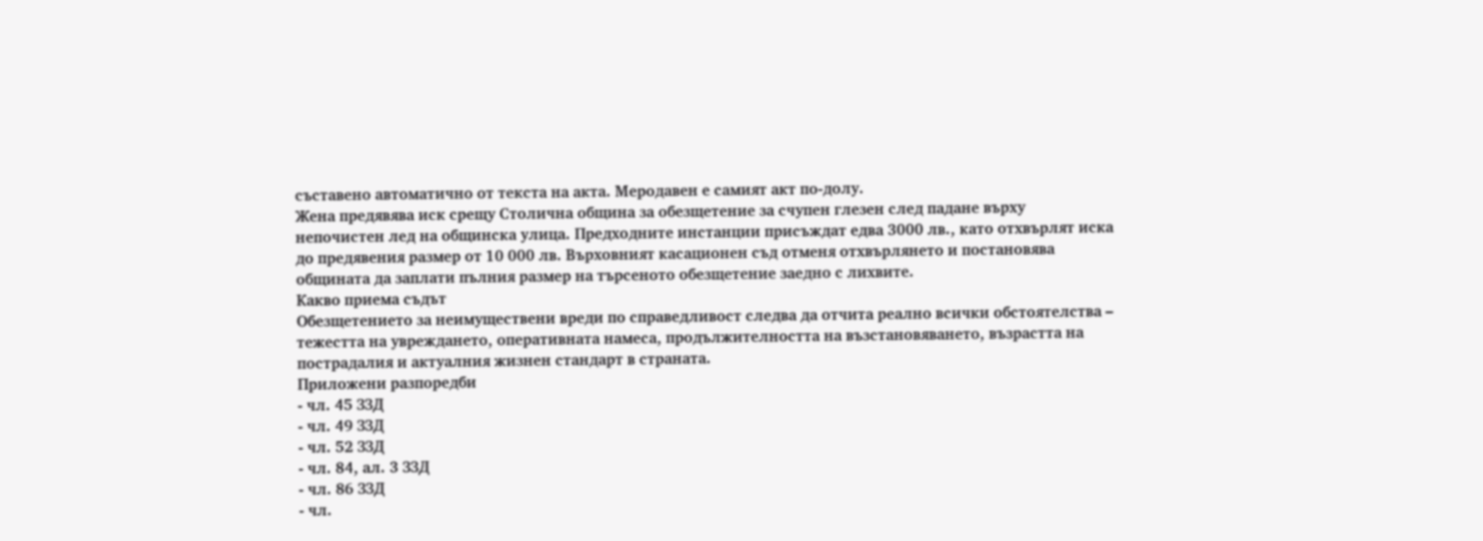съставено автоматично от текста на акта. Меродавен е самият акт по-долу.
Жена предявява иск срещу Столична община за обезщетение за счупен глезен след падане върху непочистен лед на общинска улица. Предходните инстанции присъждат едва 3000 лв., като отхвърлят иска до предявения размер от 10 000 лв. Върховният касационен съд отменя отхвърлянето и постановява общината да заплати пълния размер на търсеното обезщетение заедно с лихвите.
Какво приема съдът
Обезщетението за неимуществени вреди по справедливост следва да отчита реално всички обстоятелства – тежестта на увреждането, оперативната намеса, продължителността на възстановяването, възрастта на пострадалия и актуалния жизнен стандарт в страната.
Приложени разпоредби
- чл. 45 ЗЗД
- чл. 49 ЗЗД
- чл. 52 ЗЗД
- чл. 84, ал. 3 ЗЗД
- чл. 86 ЗЗД
- чл.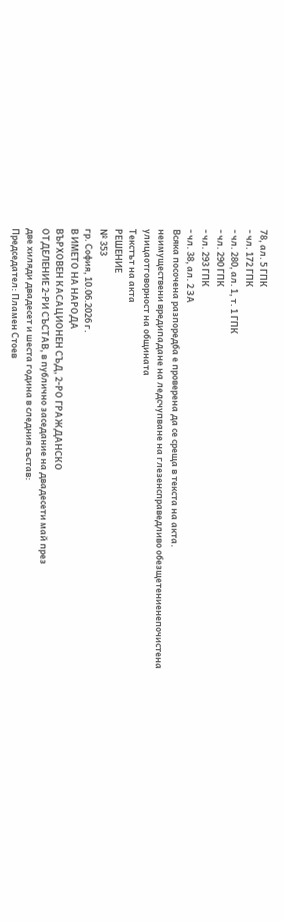78, ал. 5 ГПК
- чл. 172 ГПК
- чл. 280, ал. 1, т. 1 ГПК
- чл. 290 ГПК
- чл. 293 ГПК
- чл. 38, ал. 2 ЗА
Всяка посочена разпоредба е проверена да се среща в текста на акта.
неимуществени вредипадане на ледсчупване на глезенсправедливо обезщетениенепочистена улицаотговорност на общината
Текстът на акта
РЕШЕНИЕ
№ 353
гр. София, 10.06.2026 г.
В ИМЕТО НА НАРОДА
ВЪРХОВЕН КАСАЦИОНЕН СЪД, 2-РО ГРАЖДАНСКО
ОТДЕЛЕНИЕ 2-РИ СЪСТАВ, в публично заседание на двадесети май през
две хиляди двадесет и шеста година в следния състав:
Председател: Пламен Стоев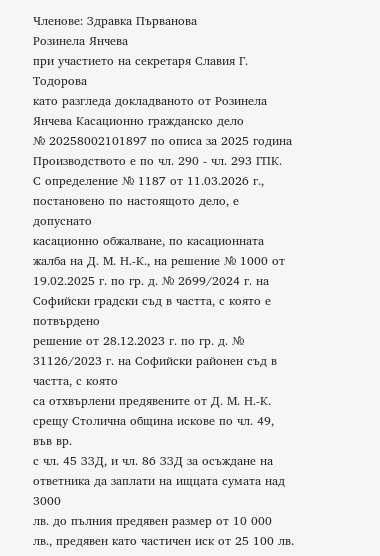Членове: Здравка Първанова
Розинела Янчева
при участието на секретаря Славия Г. Тодорова
като разгледа докладваното от Розинела Янчева Касационно гражданско дело
№ 20258002101897 по описа за 2025 година
Производството е по чл. 290 - чл. 293 ГПК.
С определение № 1187 от 11.03.2026 г., постановено по настоящото дело, е допуснато
касационно обжалване, по касационната жалба на Д. М. Н.-К., на решение № 1000 от
19.02.2025 г. по гр. д. № 2699/2024 г. на Софийски градски съд в частта, с която е потвърдено
решение от 28.12.2023 г. по гр. д. № 31126/2023 г. на Софийски районен съд в частта, с която
са отхвърлени предявените от Д. М. Н.-К. срещу Столична община искове по чл. 49, във вр.
с чл. 45 ЗЗД, и чл. 86 ЗЗД за осъждане на ответника да заплати на ищцата сумата над 3000
лв. до пълния предявен размер от 10 000 лв., предявен като частичен иск от 25 100 лв.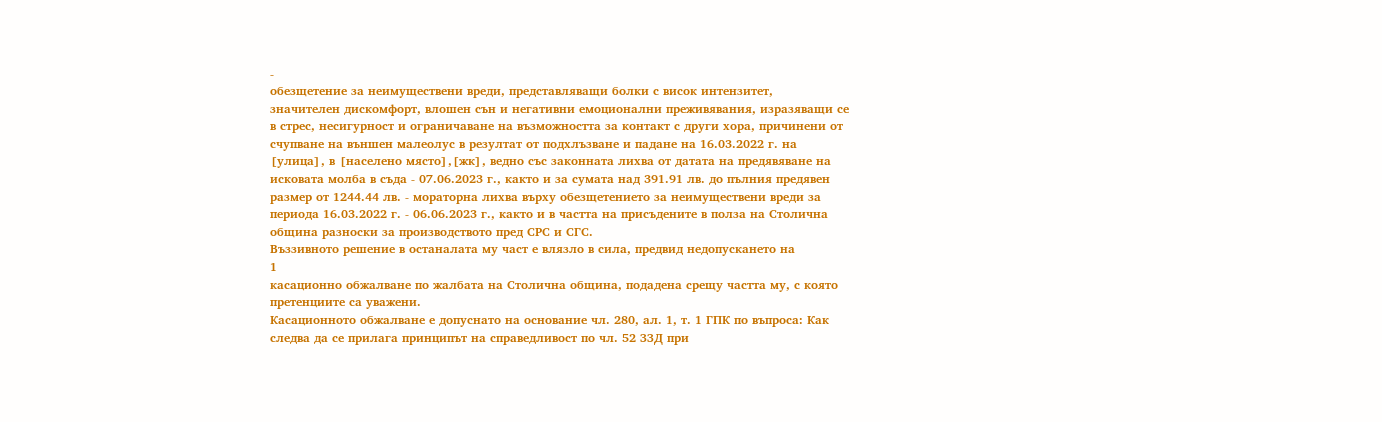-
обезщетение за неимуществени вреди, представляващи болки с висок интензитет,
значителен дискомфорт, влошен сън и негативни емоционални преживявания, изразяващи се
в стрес, несигурност и ограничаване на възможността за контакт с други хора, причинени от
счупване на външен малеолус в резултат от подхлъзване и падане на 16.03.2022 г. на
[улица], в [населено място],[жк], ведно със законната лихва от датата на предявяване на
исковата молба в съда - 07.06.2023 г., както и за сумата над 391.91 лв. до пълния предявен
размер от 1244.44 лв. - мораторна лихва върху обезщетението за неимуществени вреди за
периода 16.03.2022 г. - 06.06.2023 г., както и в частта на присъдените в полза на Столична
община разноски за производството пред СРС и СГС.
Въззивното решение в останалата му част е влязло в сила, предвид недопускането на
1
касационно обжалване по жалбата на Столична община, подадена срещу частта му, с която
претенциите са уважени.
Касационното обжалване е допуснато на основание чл. 280, ал. 1, т. 1 ГПК по въпроса: Как
следва да се прилага принципът на справедливост по чл. 52 ЗЗД при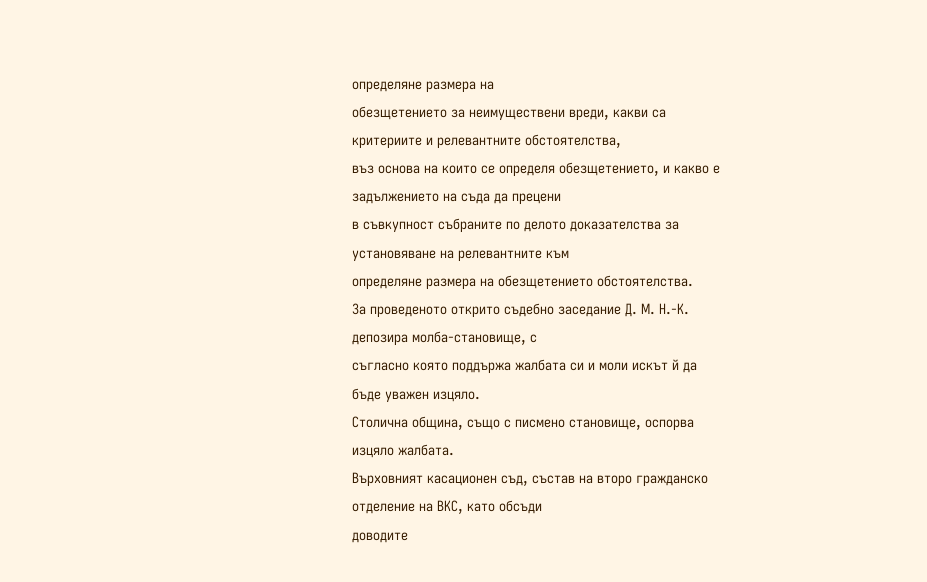определяне размера на
обезщетението за неимуществени вреди, какви са критериите и релевантните обстоятелства,
въз основа на които се определя обезщетението, и какво е задължението на съда да прецени
в съвкупност събраните по делото доказателства за установяване на релевантните към
определяне размера на обезщетението обстоятелства.
За проведеното открито съдебно заседание Д. М. Н.-К. депозира молба-становище, с
съгласно която поддържа жалбата си и моли искът й да бъде уважен изцяло.
Столична община, също с писмено становище, оспорва изцяло жалбата.
Върховният касационен съд, състав на второ гражданско отделение на ВКС, като обсъди
доводите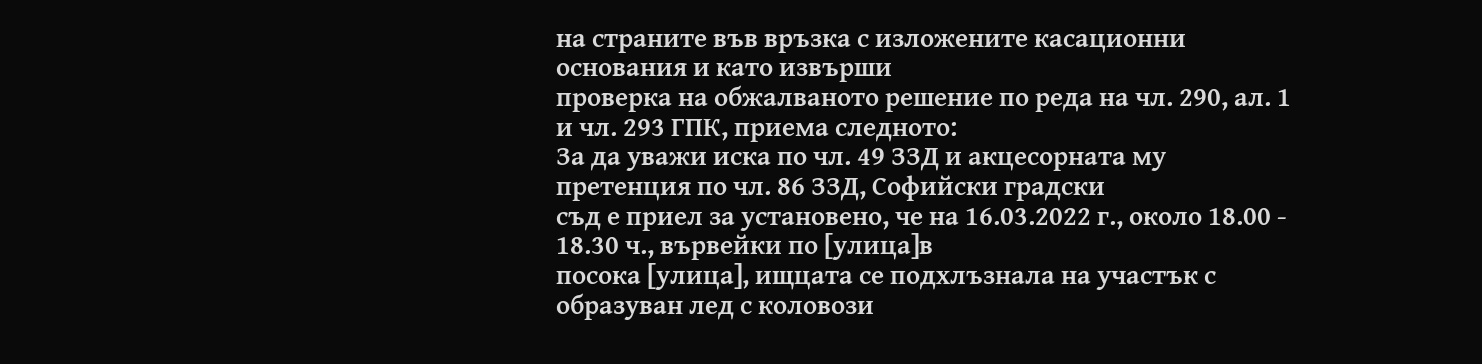на страните във връзка с изложените касационни основания и като извърши
проверка на обжалваното решение по реда на чл. 290, ал. 1 и чл. 293 ГПК, приема следното:
За да уважи иска по чл. 49 ЗЗД и акцесорната му претенция по чл. 86 ЗЗД, Софийски градски
съд е приел за установено, че на 16.03.2022 г., около 18.00 - 18.30 ч., вървейки по [улица]в
посока [улица], ищцата се подхлъзнала на участък с образуван лед с коловози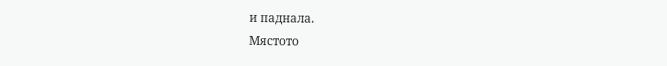и паднала.
Мястото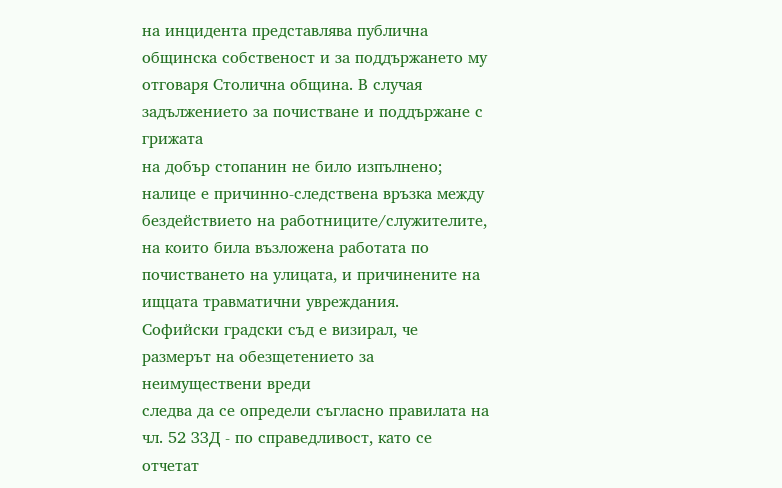на инцидента представлява публична общинска собственост и за поддържането му
отговаря Столична община. В случая задължението за почистване и поддържане с грижата
на добър стопанин не било изпълнено; налице е причинно-следствена връзка между
бездействието на работниците/служителите, на които била възложена работата по
почистването на улицата, и причинените на ищцата травматични увреждания.
Софийски градски съд е визирал, че размерът на обезщетението за неимуществени вреди
следва да се определи съгласно правилата на чл. 52 ЗЗД - по справедливост, като се отчетат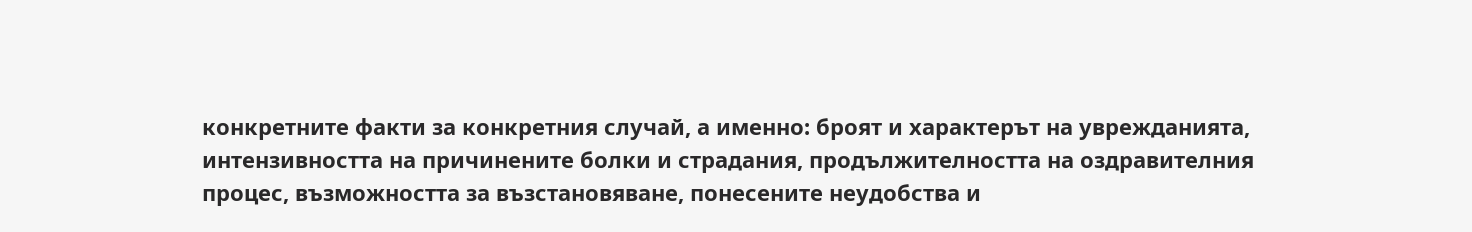конкретните факти за конкретния случай, а именно: броят и характерът на уврежданията,
интензивността на причинените болки и страдания, продължителността на оздравителния
процес, възможността за възстановяване, понесените неудобства и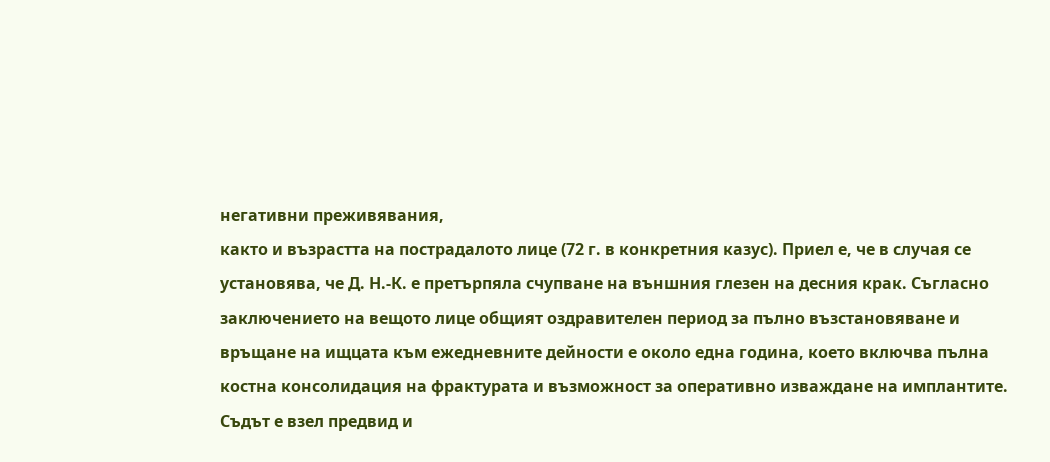негативни преживявания,
както и възрастта на пострадалото лице (72 г. в конкретния казус). Приел е, че в случая се
установява, че Д. Н.-К. е претърпяла счупване на външния глезен на десния крак. Съгласно
заключението на вещото лице общият оздравителен период за пълно възстановяване и
връщане на ищцата към ежедневните дейности е около една година, което включва пълна
костна консолидация на фрактурата и възможност за оперативно изваждане на имплантите.
Съдът е взел предвид и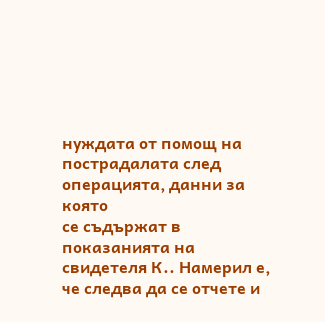нуждата от помощ на пострадалата след операцията, данни за която
се съдържат в показанията на свидетеля К.. Намерил е, че следва да се отчете и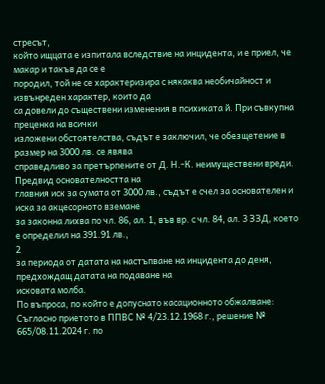стресът,
който ищцата е изпитала вследствие на инцидента, и е приел, че макар и такъв да се е
породил, той не се характеризира с някаква необичайност и извънреден характер, които да
са довели до съществени изменения в психиката й. При съвкупна преценка на всички
изложени обстоятелства, съдът е заключил, че обезщетение в размер на 3000 лв. се явява
справедливо за претърпените от Д. Н.-К. неимуществени вреди. Предвид основателността на
главния иск за сумата от 3000 лв., съдът е счел за основателен и иска за акцесорното вземане
за законна лихва по чл. 86, ал. 1, във вр. с чл. 84, ал. 3 ЗЗД, което е определил на 391.91 лв.,
2
за периода от датата на настъпване на инцидента до деня, предхождащ датата на подаване на
исковата молба.
По въпроса, по който е допуснато касационното обжалване:
Съгласно приетото в ППВС № 4/23.12.1968 г., решение № 665/08.11.2024 г. по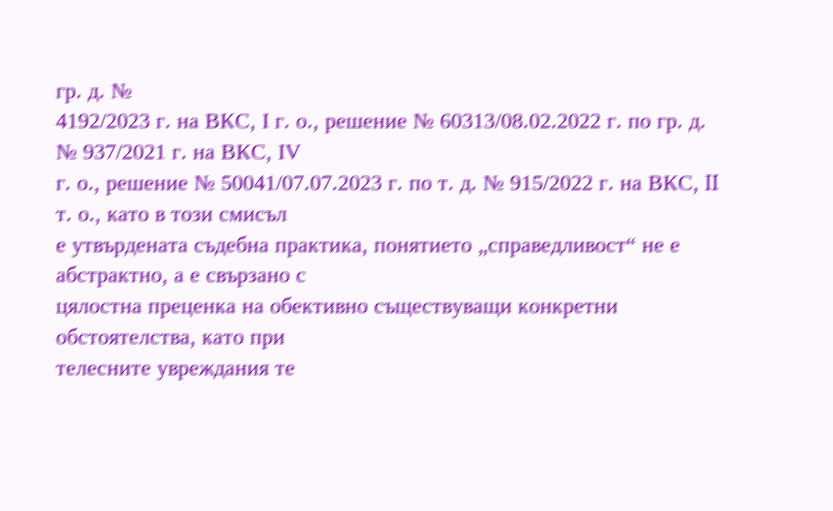гр. д. №
4192/2023 г. на ВКС, І г. о., решение № 60313/08.02.2022 г. по гр. д. № 937/2021 г. на ВКС, ІV
г. о., решение № 50041/07.07.2023 г. по т. д. № 915/2022 г. на ВКС, II т. о., като в този смисъл
е утвърдената съдебна практика, понятието „справедливост“ не е абстрактно, а е свързано с
цялостна преценка на обективно съществуващи конкретни обстоятелства, като при
телесните увреждания те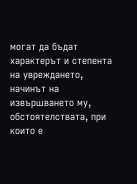могат да бъдат характерът и степента на увреждането, начинът на
извършването му, обстоятелствата, при които е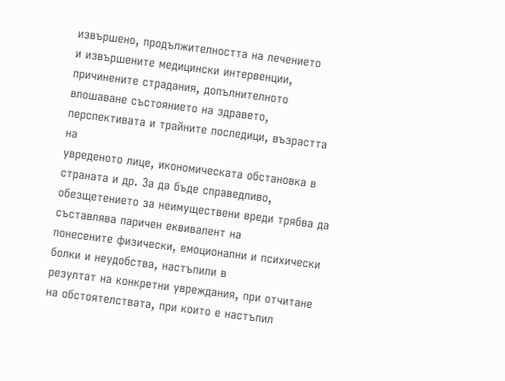извършено, продължителността на лечението
и извършените медицински интервенции, причинените страдания, допълнителното
влошаване състоянието на здравето, перспективата и трайните последици, възрастта на
увреденото лице, икономическата обстановка в страната и др. За да бъде справедливо,
обезщетението за неимуществени вреди трябва да съставлява паричен еквивалент на
понесените физически, емоционални и психически болки и неудобства, настъпили в
резултат на конкретни увреждания, при отчитане на обстоятелствата, при които е настъпил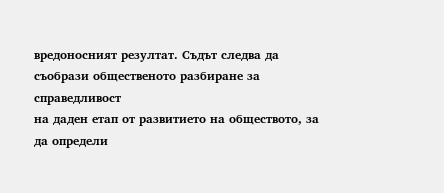вредоносният резултат. Съдът следва да съобрази общественото разбиране за справедливост
на даден етап от развитието на обществото, за да определи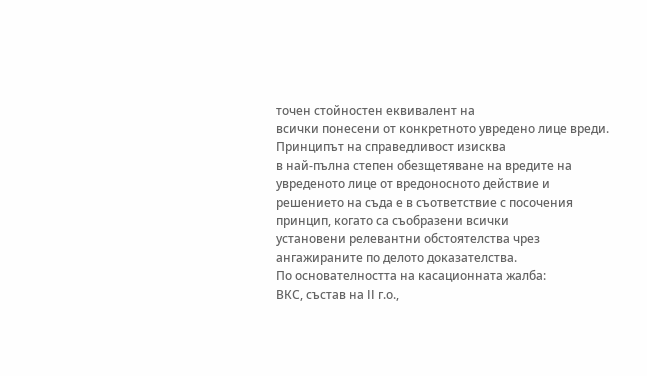точен стойностен еквивалент на
всички понесени от конкретното увредено лице вреди. Принципът на справедливост изисква
в най-пълна степен обезщетяване на вредите на увреденото лице от вредоносното действие и
решението на съда е в съответствие с посочения принцип, когато са съобразени всички
установени релевантни обстоятелства чрез ангажираните по делото доказателства.
По основателността на касационната жалба:
ВКС, състав на ІІ г.о.,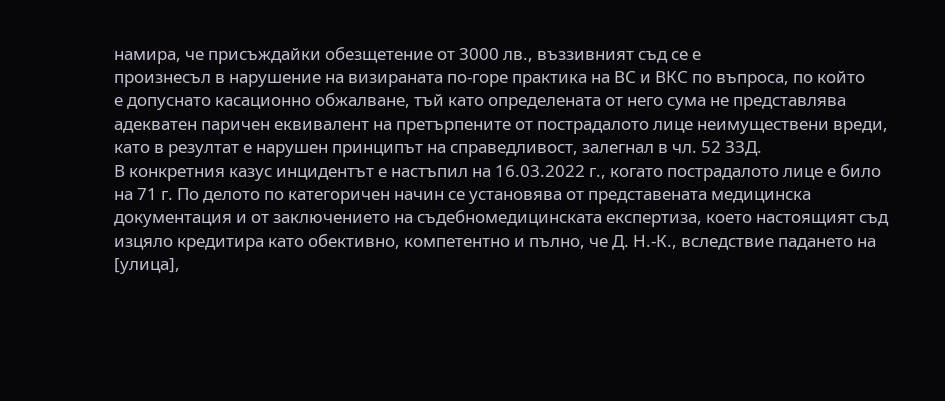намира, че присъждайки обезщетение от 3000 лв., въззивният съд се е
произнесъл в нарушение на визираната по-горе практика на ВС и ВКС по въпроса, по който
е допуснато касационно обжалване, тъй като определената от него сума не представлява
адекватен паричен еквивалент на претърпените от пострадалото лице неимуществени вреди,
като в резултат е нарушен принципът на справедливост, залегнал в чл. 52 ЗЗД.
В конкретния казус инцидентът е настъпил на 16.03.2022 г., когато пострадалото лице е било
на 71 г. По делото по категоричен начин се установява от представената медицинска
документация и от заключението на съдебномедицинската експертиза, което настоящият съд
изцяло кредитира като обективно, компетентно и пълно, че Д. Н.-К., вследствие падането на
[улица],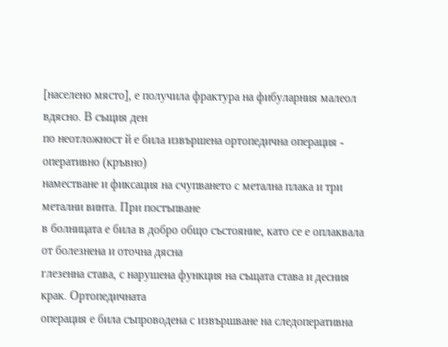[населено място], е получила фрактура на фибуларния малеол вдясно. В същия ден
по неотложност й е била извършена ортопедична операция - оперативно (кръвно)
наместване и фиксация на счупването с метална плака и три метални винта. При постъпване
в болницата е била в добро общо състояние, като се е оплаквала от болезнена и оточна дясна
глезенна става, с нарушена функция на същата става и десния крак. Ортопедичната
операция е била съпроводена с извършване на следоперативна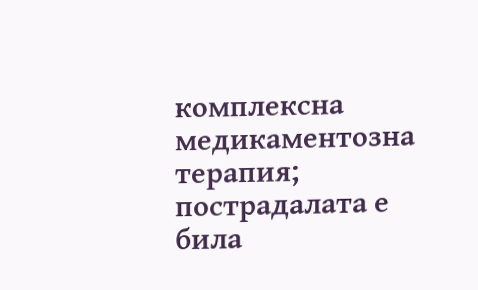комплексна медикаментозна
терапия; пострадалата е била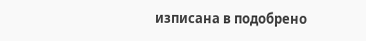изписана в подобрено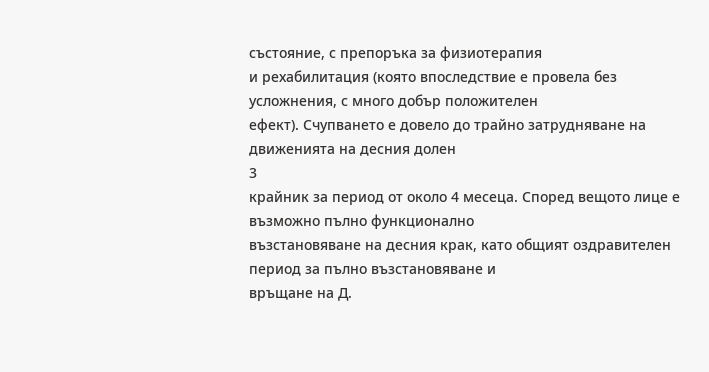състояние, с препоръка за физиотерапия
и рехабилитация (която впоследствие е провела без усложнения, с много добър положителен
ефект). Счупването е довело до трайно затрудняване на движенията на десния долен
3
крайник за период от около 4 месеца. Според вещото лице е възможно пълно функционално
възстановяване на десния крак, като общият оздравителен период за пълно възстановяване и
връщане на Д.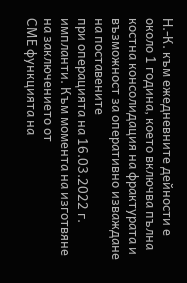Н.-К. към ежедневните дейности е около 1 година, което включва пълна
костна консолидация на фрактурата и възможност за оперативно изваждане на поставените
при операцията на 16.03.2022 г. импланти. Към момента на изготвяне на заключението от
СМЕ функцията на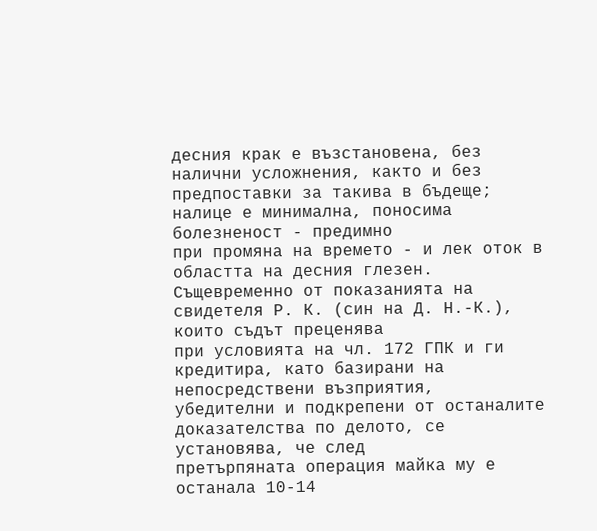десния крак е възстановена, без налични усложнения, както и без
предпоставки за такива в бъдеще; налице е минимална, поносима болезненост - предимно
при промяна на времето - и лек оток в областта на десния глезен.
Същевременно от показанията на свидетеля Р. К. (син на Д. Н.-К.), които съдът преценява
при условията на чл. 172 ГПК и ги кредитира, като базирани на непосредствени възприятия,
убедителни и подкрепени от останалите доказателства по делото, се установява, че след
претърпяната операция майка му е останала 10-14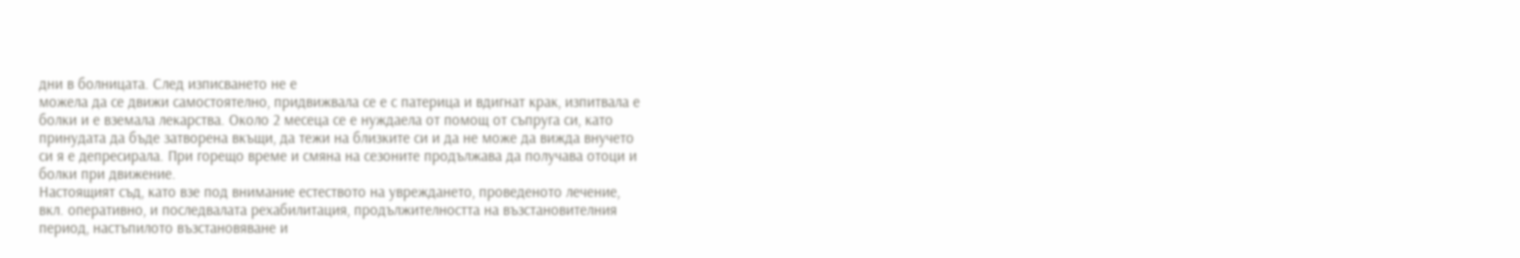дни в болницата. След изписването не е
можела да се движи самостоятелно, придвижвала се е с патерица и вдигнат крак, изпитвала е
болки и е вземала лекарства. Около 2 месеца се е нуждаела от помощ от съпруга си, като
принудата да бъде затворена вкъщи, да тежи на близките си и да не може да вижда внучето
си я е депресирала. При горещо време и смяна на сезоните продължава да получава отоци и
болки при движение.
Настоящият съд, като взе под внимание естеството на увреждането, проведеното лечение,
вкл. оперативно, и последвалата рехабилитация, продължителността на възстановителния
период, настъпилото възстановяване и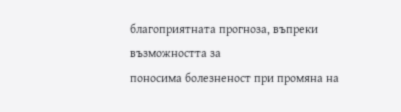благоприятната прогноза, въпреки възможността за
поносима болезненост при промяна на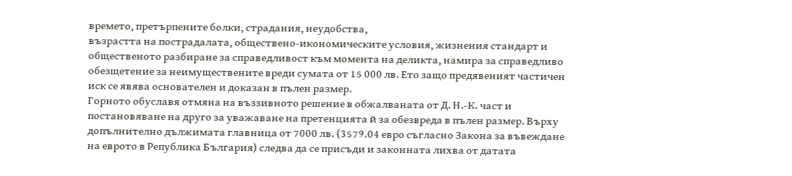времето, претърпените болки, страдания, неудобства,
възрастта на пострадалата, обществено-икономическите условия, жизнения стандарт и
общественото разбиране за справедливост към момента на деликта, намира за справедливо
обезщетение за неимуществените вреди сумата от 15 000 лв. Ето защо предявеният частичен
иск се явява основателен и доказан в пълен размер.
Горното обуславя отмяна на въззивното решение в обжалваната от Д. Н.-К. част и
постановяване на друго за уважаване на претенцията й за обезвреда в пълен размер. Върху
допълнително дължимата главница от 7000 лв. (3579.04 евро съгласно Закона за въвеждане
на еврото в Република България) следва да се присъди и законната лихва от датата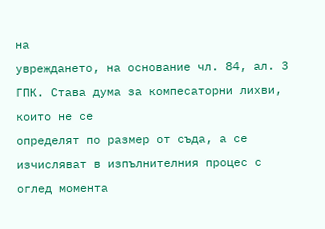на
увреждането, на основание чл. 84, ал. 3 ГПК. Става дума за компесаторни лихви, които не се
определят по размер от съда, а се изчисляват в изпълнителния процес с оглед момента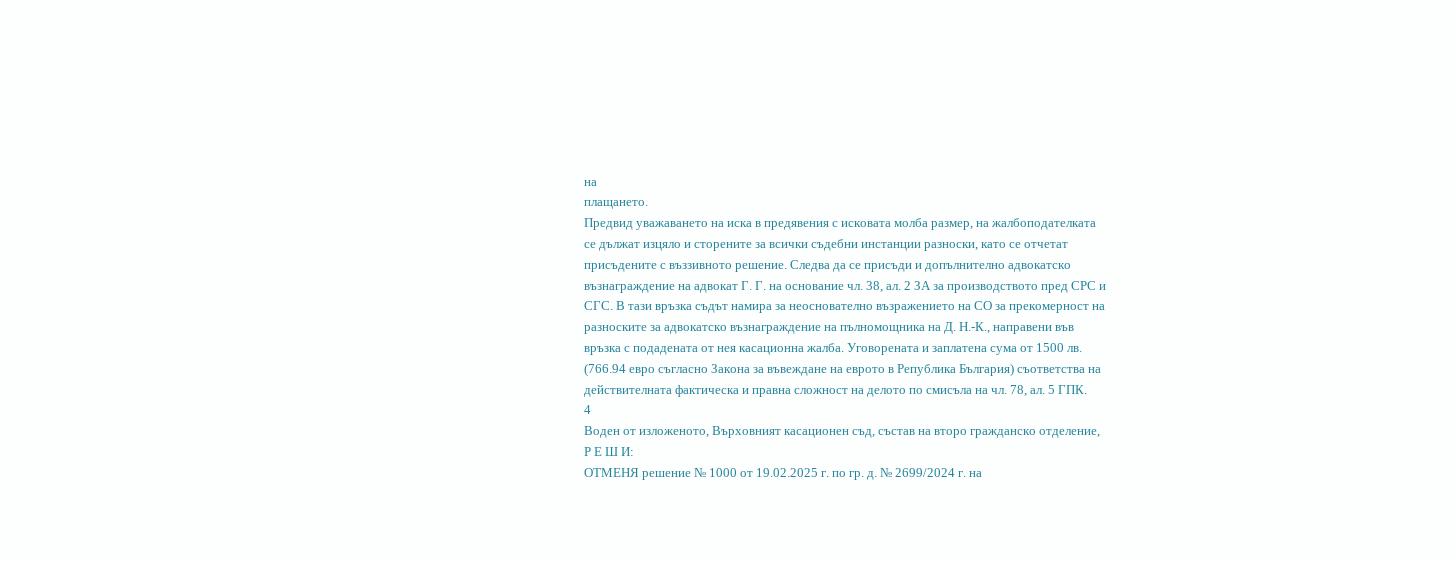на
плащането.
Предвид уважаването на иска в предявения с исковата молба размер, на жалбоподателката
се дължат изцяло и сторените за всички съдебни инстанции разноски, като се отчетат
присъдените с въззивното решение. Следва да се присъди и допълнително адвокатско
възнаграждение на адвокат Г. Г. на основание чл. 38, ал. 2 ЗА за производството пред СРС и
СГС. В тази връзка съдът намира за неоснователно възражението на СО за прекомерност на
разноските за адвокатско възнаграждение на пълномощника на Д. Н.-К., направени във
връзка с подадената от нея касационна жалба. Уговорената и заплатена сума от 1500 лв.
(766.94 евро съгласно Закона за въвеждане на еврото в Република България) съответства на
действителната фактическа и правна сложност на делото по смисъла на чл. 78, ал. 5 ГПК.
4
Воден от изложеното, Върховният касационен съд, състав на второ гражданско отделение,
Р Е Ш И:
ОТМЕНЯ решение № 1000 от 19.02.2025 г. по гр. д. № 2699/2024 г. на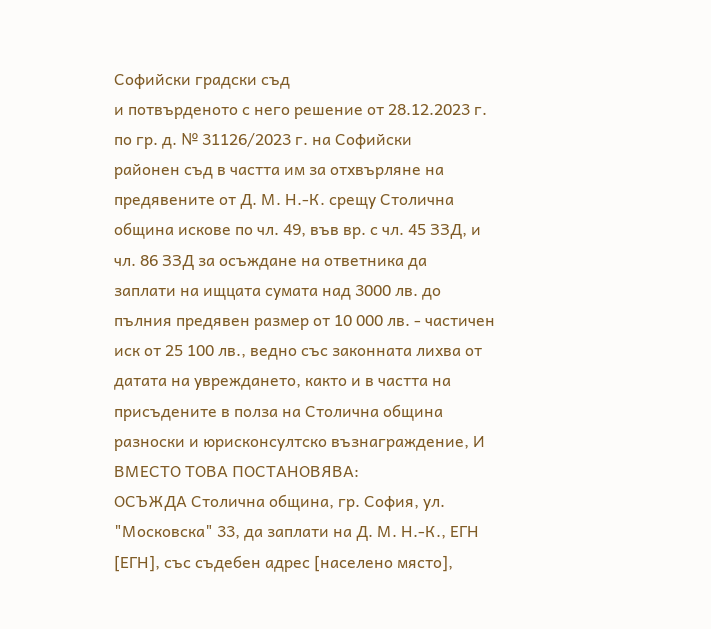Софийски градски съд
и потвърденото с него решение от 28.12.2023 г. по гр. д. № 31126/2023 г. на Софийски
районен съд в частта им за отхвърляне на предявените от Д. М. Н.-К. срещу Столична
община искове по чл. 49, във вр. с чл. 45 ЗЗД, и чл. 86 ЗЗД за осъждане на ответника да
заплати на ищцата сумата над 3000 лв. до пълния предявен размер от 10 000 лв. - частичен
иск от 25 100 лв., ведно със законната лихва от датата на увреждането, както и в частта на
присъдените в полза на Столична община разноски и юрисконсултско възнаграждение, И
ВМЕСТО ТОВА ПОСТАНОВЯВА:
ОСЪЖДА Столична община, гр. София, ул. "Московска" 33, да заплати на Д. М. Н.-К., ЕГН
[ЕГН], със съдебен адрес [населено място],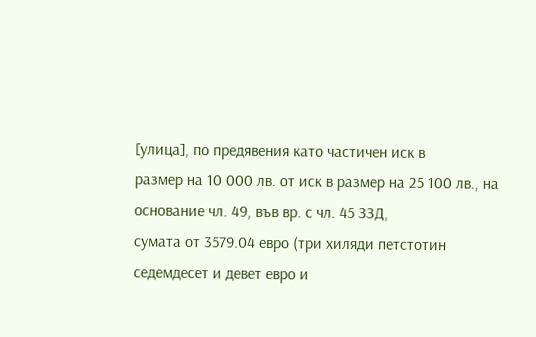[улица], по предявения като частичен иск в
размер на 10 000 лв. от иск в размер на 25 100 лв., на основание чл. 49, във вр. с чл. 45 ЗЗД,
сумата от 3579.04 евро (три хиляди петстотин седемдесет и девет евро и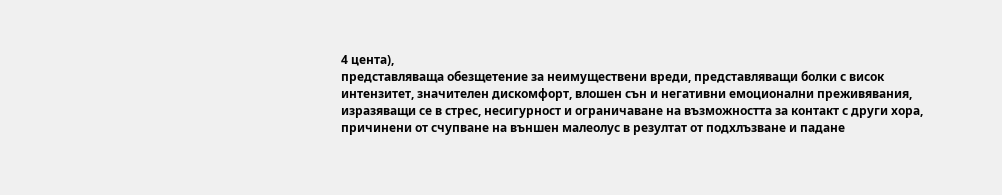4 цента),
представляваща обезщетение за неимуществени вреди, представляващи болки с висок
интензитет, значителен дискомфорт, влошен сън и негативни емоционални преживявания,
изразяващи се в стрес, несигурност и ограничаване на възможността за контакт с други хора,
причинени от счупване на външен малеолус в резултат от подхлъзване и падане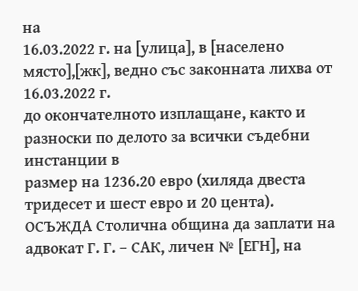на
16.03.2022 г. на [улица], в [населено място],[жк], ведно със законната лихва от 16.03.2022 г.
до окончателното изплащане, както и разноски по делото за всички съдебни инстанции в
размер на 1236.20 евро (хиляда двеста тридесет и шест евро и 20 цента).
ОСЪЖДА Столична община да заплати на адвокат Г. Г. – САК, личен № [ЕГН], на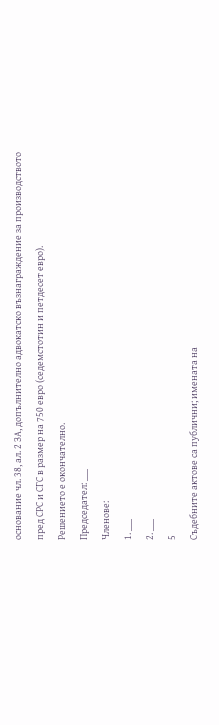основание чл. 38, ал. 2 ЗА, допълнително адвокатско възнаграждение за производството
пред СРС и СГС в размер на 750 евро (седемстотин и петдесет евро).
Решението е окончателно.
Председател: ___
Членове:
1. ___
2. ___
5
Съдебните актове са публични; имената на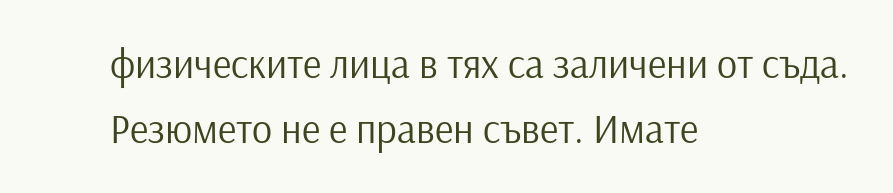физическите лица в тях са заличени от съда. Резюмето не е правен съвет. Имате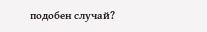подобен случай?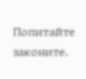Попитайте законите.